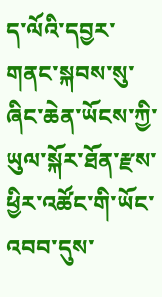ད་ལོའི་དབྱར་གནང་སྐབས་སུ་ཞིང་ཆེན་ཡོངས་ཀྱི་ཡུལ་སྐོར་ཐོན་རྫས་ཕྱིར་འཚོང་གི་ཡོང་འབབ་དུས་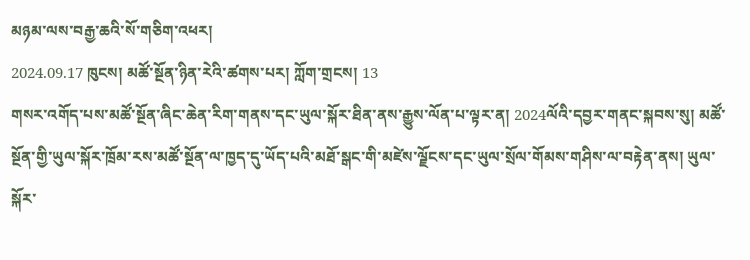མཉམ་ལས་བརྒྱ་ཆའི་སོ་གཅིག་འཕར།
2024.09.17 ཁུངས། མཚོ་སྔོན་ཉིན་རེའི་ཚགས་པར། ཀློག་གྲངས། 13
གསར་འགོད་པས་མཚོ་སྔོན་ཞིང་ཆེན་རིག་གནས་དང་ཡུལ་སྐོར་ཐིན་ནས་རྒྱུས་ལོན་པ་ལྟར་ན། 2024ལོའི་དབྱར་གནང་སྐབས་སུ། མཚོ་སྔོན་གྱི་ཡུལ་སྐོར་ཁྲོམ་རས་མཚོ་སྔོན་ལ་ཁྱད་དུ་ཡོད་པའི་མཐོ་སྒང་གི་མཛེས་ལྗོངས་དང་ཡུལ་སྲོལ་གོམས་གཤིས་ལ་བརྟེན་ནས། ཡུལ་སྐོར་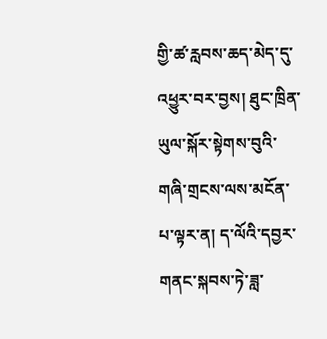གྱི་ཚ་རླབས་ཆད་མེད་དུ་འཕྱུར་བར་བྱས། ཐུང་ཁྲིན་ཡུལ་སྐོར་སྟེགས་བུའི་གཞི་གྲངས་ལས་མངོན་པ་ལྟར་ན། ད་ལོའི་དབྱར་གནང་སྐབས་ཏེ་ཟླ་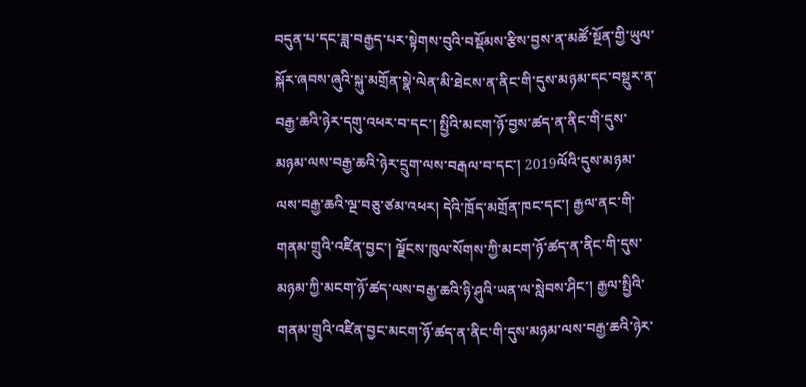བདུན་པ་དང་ཟླ་བརྒྱད་པར་སྟེགས་བུའི་བསྡོམས་རྩིས་བྱས་ན་མཚོ་སྔོན་གྱི་ཡུལ་སྐོར་ཞབས་ཞུའི་སྐུ་མགྲོན་སྣེ་ལེན་མི་ཐེངས་ན་ནིང་གི་དུས་མཉམ་དང་བསྡུར་ན་བརྒྱ་ཆའི་ཉེར་དགུ་འཕར་བ་དང་། སྤྱིའི་མངག་ཉོ་བྱས་ཚད་ན་ནིང་གི་དུས་མཉམ་ལས་བརྒྱ་ཆའི་ཉེར་དྲུག་ལས་བརྒལ་བ་དང་། 2019ལོའི་དུས་མཉམ་ལས་བརྒྱ་ཆའི་ལྔ་བཅུ་ཙམ་འཕར། དེའི་ཁྲོད་མགྲོན་ཁང་དང་། རྒྱལ་ནང་གི་གནམ་གྲུའི་འཛིན་བྱང་། ལྗོངས་ཁུལ་སོགས་ཀྱི་མངག་ཉོ་ཚད་ན་ནིང་གི་དུས་མཉམ་ཀྱི་མངག་ཉོ་ཚད་ལས་བརྒྱ་ཆའི་ཉི་ཤུའི་ཡན་ལ་སླེབས་ཤིང་། རྒྱལ་སྤྱིའི་གནམ་གྲུའི་འཛིན་བྱང་མངག་ཉོ་ཚད་ན་ནིང་གི་དུས་མཉམ་ལས་བརྒྱ་ཆའི་ཉེར་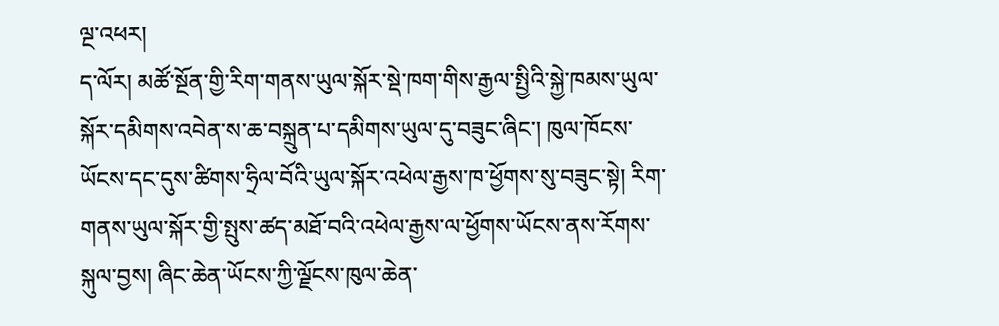ལྔ་འཕར།
ད་ལོར། མཚོ་སྔོན་གྱི་རིག་གནས་ཡུལ་སྐོར་སྡེ་ཁག་གིས་རྒྱལ་སྤྱིའི་སྐྱེ་ཁམས་ཡུལ་སྐོར་དམིགས་འབེན་ས་ཆ་བསྐྲུན་པ་དམིགས་ཡུལ་དུ་བཟུང་ཞིང་། ཁུལ་ཁོངས་ཡོངས་དང་དུས་ཚིགས་ཧྲིལ་བོའི་ཡུལ་སྐོར་འཕེལ་རྒྱས་ཁ་ཕྱོགས་སུ་བཟུང་སྟེ། རིག་གནས་ཡུལ་སྐོར་གྱི་སྤུས་ཚད་མཐོ་བའི་འཕེལ་རྒྱས་ལ་ཕྱོགས་ཡོངས་ནས་རོགས་སྐུལ་བྱས། ཞིང་ཆེན་ཡོངས་ཀྱི་ལྗོངས་ཁུལ་ཆེན་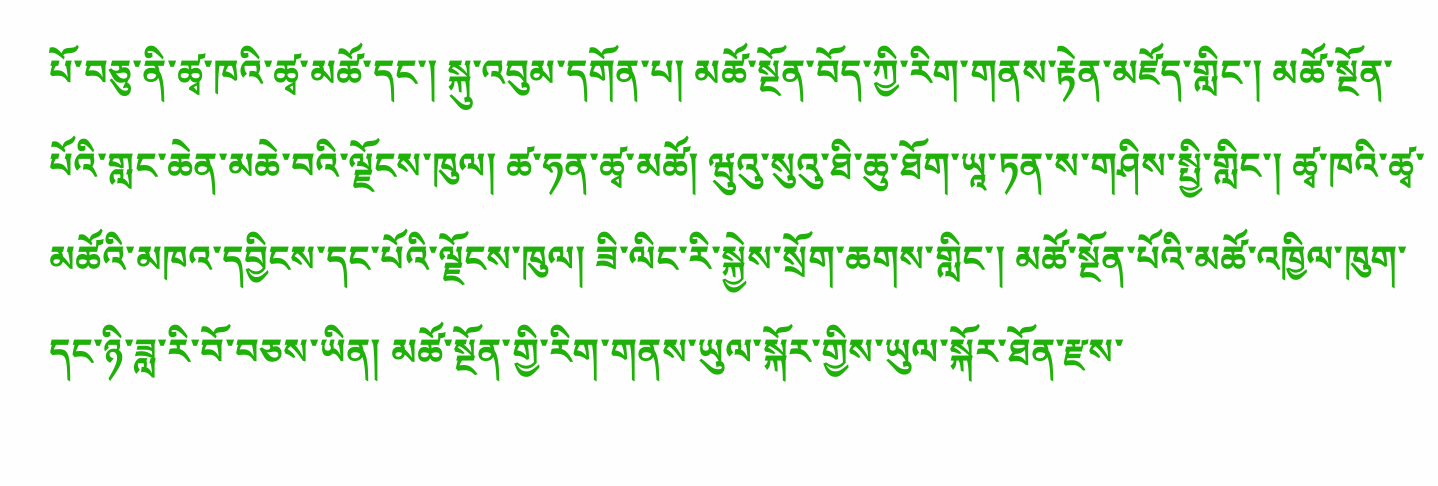པོ་བཅུ་ནི་ཚྭ་ཁའི་ཚྭ་མཚོ་དང་། སྐུ་འབུམ་དགོན་པ། མཚོ་སྔོན་བོད་ཀྱི་རིག་གནས་རྟེན་མཛོད་གླིང་། མཚོ་སྔོན་པོའི་གླང་ཆེན་མཆེ་བའི་ལྗོངས་ཁུལ། ཚ་ཧན་ཚྭ་མཚོ། ཝུའུ་སུའུ་ཐི་ཆུ་ཐོག་ཡཱ་ཏན་ས་གཤིས་སྤྱི་གླིང་། ཚྭ་ཁའི་ཚྭ་མཚོའི་མཁའ་དབྱིངས་དང་པོའི་ལྗོངས་ཁུལ། ཟི་ལིང་རི་སྐྱེས་སྲོག་ཆགས་གླིང་། མཚོ་སྔོན་པོའི་མཚོ་འཁྱིལ་ཁུག་དང་ཉི་ཟླ་རི་བོ་བཅས་ཡིན། མཚོ་སྔོན་གྱི་རིག་གནས་ཡུལ་སྐོར་གྱིས་ཡུལ་སྐོར་ཐོན་རྫས་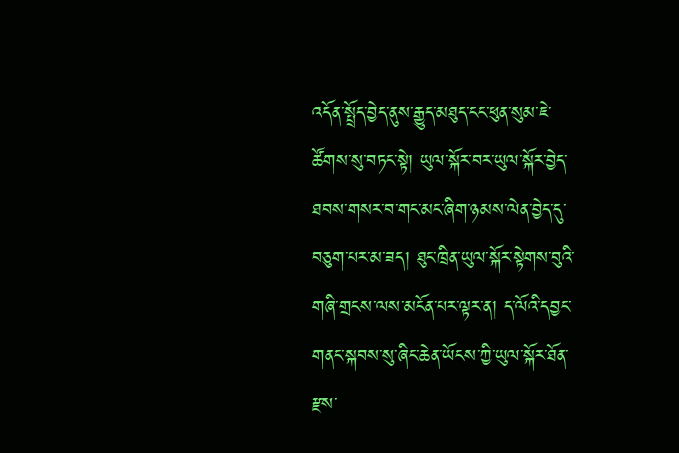འདོན་སྤྲོད་བྱེད་ནུས་རྒྱུད་མཐུད་ངང་ཕུན་སུམ་ཇེ་ཚོགས་སུ་བཏང་སྟེ། ཡུལ་སྐོར་བར་ཡུལ་སྐོར་བྱེད་ཐབས་གསར་བ་གང་མང་ཞིག་ཉམས་ལེན་བྱེད་དུ་བཅུག་པར་མ་ཟད། ཐུང་ཁྲིན་ཡུལ་སྐོར་སྟེགས་བུའི་གཞི་གྲངས་ལས་མངོན་པར་ལྟར་ན། ད་ལོའི་དབྱང་གནང་སྐབས་སུ་ཞིང་ཆེན་ཡོངས་ཀྱི་ཡུལ་སྐོར་ཐོན་རྫས་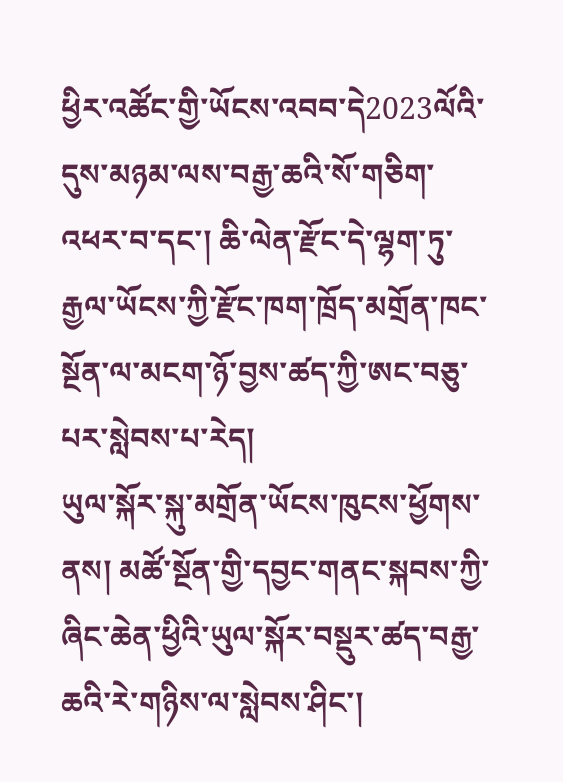ཕྱིར་འཚོང་གྱི་ཡོངས་འབབ་དེ2023ལོའི་དུས་མཉམ་ལས་བརྒྱ་ཆའི་སོ་གཅིག་འཕར་བ་དང་། ཆི་ལེན་རྫོང་དེ་ལྷག་ཏུ་རྒྱལ་ཡོངས་ཀྱི་རྫོང་ཁག་ཁྲོད་མགྲོན་ཁང་སྔོན་ལ་མངག་ཉོ་བྱས་ཚད་ཀྱི་ཨང་བཅུ་པར་སླེབས་པ་རེད།
ཡུལ་སྐོར་སྐུ་མགྲོན་ཡོངས་ཁུངས་ཕྱོགས་ནས། མཚོ་སྔོན་གྱི་དབྱང་གནང་སྐབས་ཀྱི་ཞིང་ཆེན་ཕྱིའི་ཡུལ་སྐོར་བསྡུར་ཚད་བརྒྱ་ཆའི་རེ་གཉིས་ལ་སླེབས་ཤིང་།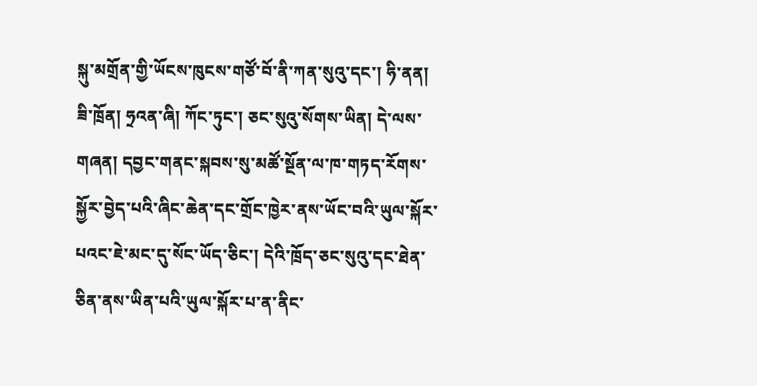སྐུ་མགྲོན་གྱི་ཡོངས་ཁུངས་གཙོ་བོ་ནི་ཀན་སུའུ་དང་། ཧི་ནན། ཟི་ཁྲོན། ཧྲའན་ཞི། ཀོང་ཏུང་། ཅང་སུའུ་སོགས་ཡིན། དེ་ལས་གཞན། དབྱང་གནང་སྐབས་སུ་མཚོ་སྔོན་ལ་ཁ་གཏད་རོགས་སྐྱོར་བྱེད་པའི་ཞིང་ཆེན་དང་གྲོང་ཁྱེར་ནས་ཡོང་བའི་ཡུལ་སྐོར་པའང་ཇེ་མང་དུ་སོང་ཡོད་ཅིང་། དེའི་ཁྲོད་ཅང་སུའུ་དང་ཐེན་ཅིན་ནས་ཡིན་པའི་ཡུལ་སྐོར་པ་ན་ནིང་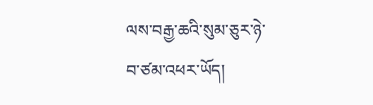ལས་བརྒྱ་ཆའི་སུམ་ཅུར་ཉེ་བ་ཙམ་འཕར་ཡོད།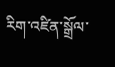རིག་འཛིན་སྒྲོལ་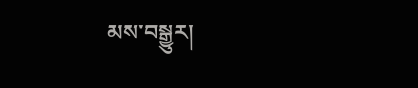མས་བསྒྱུར།